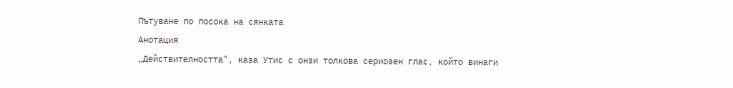Пътуване по посока на сянката
Анотация
„Действителността", каза Утис с онзи толкова сериозен глас, който винаги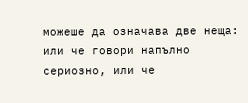можеше да означава две неща: или че говори напълно сериозно, или че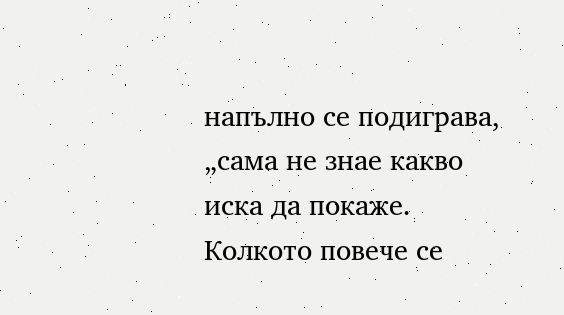напълно се подиграва, „сама не знае какво иска да покаже. Колкото повече се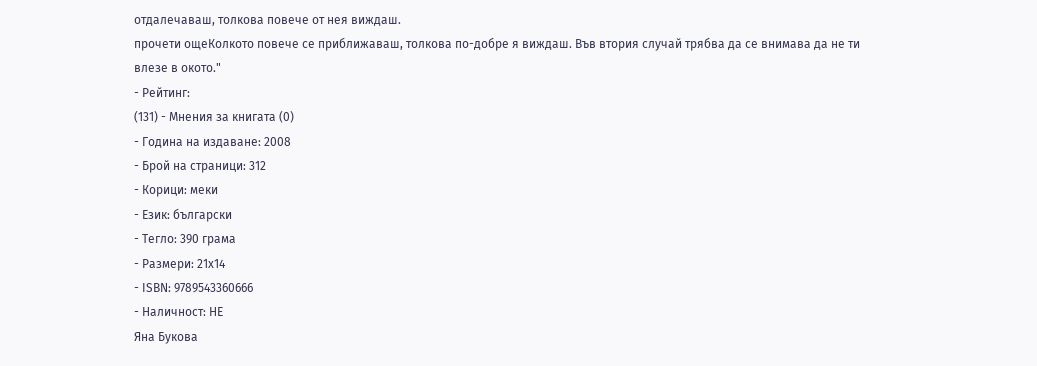отдалечаваш, толкова повече от нея виждаш.
прочети ощеКолкото повече се приближаваш, толкова по-добре я виждаш. Във втория случай трябва да се внимава да не ти влезе в окото."
- Рейтинг:
(131) - Мнения за книгата (0)
- Година на издаване: 2008
- Брой на страници: 312
- Корици: меки
- Език: български
- Тегло: 390 грама
- Размери: 21x14
- ISBN: 9789543360666
- Наличност: НЕ
Яна Букова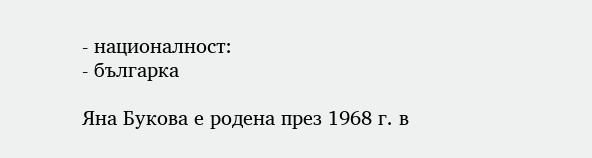- националност:
- българка

Яна Букова е родена през 1968 г. в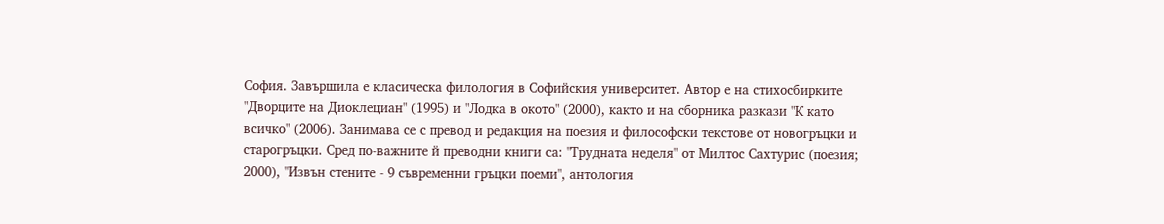София. Завършила е класическа филология в Софийския университет. Автор е на стихосбирките "Дворците на Диоклециан" (1995) и "Лодка в окото" (2000), както и на сборника разкази "К като всичко" (2006). Занимава се с превод и редакция на поезия и философски текстове от новогръцки и старогръцки. Сред по-важните й преводни книги са: "Трудната неделя" от Милтос Сахтурис (поезия; 2000), "Извън стените - 9 съвременни гръцки поеми", антология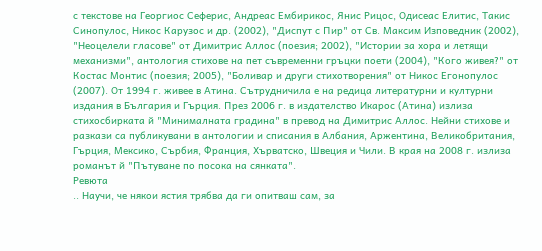с текстове на Георгиос Сеферис, Андреас Ембирикос, Янис Рицос, Одисеас Елитис, Такис Синопулос, Никос Карузос и др. (2002), "Диспут с Пир" от Св. Максим Изповедник (2002), "Неоцелели гласове" от Димитрис Аллос (поезия; 2002), "Истории за хора и летящи механизми", антология стихове на пет съвременни гръцки поети (2004), "Кого живея?" от Костас Монтис (поезия; 2005), "Боливар и други стихотворения" от Никос Егонопулос (2007). От 1994 г. живее в Атина. Сътрудничила е на редица литературни и културни издания в България и Гърция. През 2006 г. в издателство Икарос (Атина) излиза стихосбирката й "Минималната градина" в превод на Димитрис Аллос. Нейни стихове и разкази са публикувани в антологии и списания в Албания, Аржентина, Великобритания, Гърция, Мексико, Сърбия, Франция, Хърватско, Швеция и Чили. В края на 2008 г. излиза романът й "Пътуване по посока на сянката".
Ревюта
.. Научи, че някои ястия трябва да ги опитваш сам, за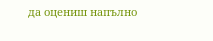да оцениш напълно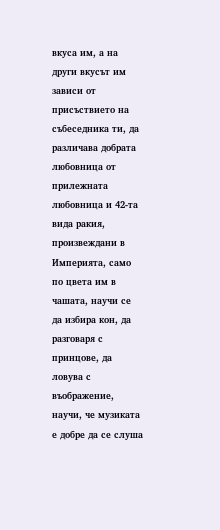вкуса им, а на други вкусът им зависи от присъствието на събеседника ти, да различава добрата любовница от прилежната любовница и 42-та вида ракия, произвеждани в Империята, само по цвета им в чашата, научи се да избира кон, да разговаря с принцове, да ловува с въображение, научи, че музиката е добре да се слуша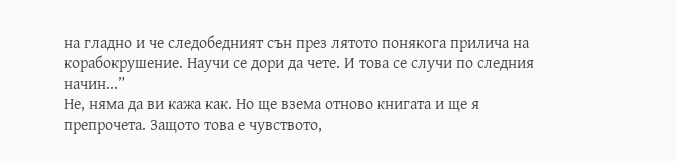на гладно и че следобедният сън през лятото понякога прилича на корабокрушение. Научи се дори да чете. И това се случи по следния начин...”
Не, няма да ви кажа как. Но ще взема отново книгата и ще я препрочета. Защото това е чувството,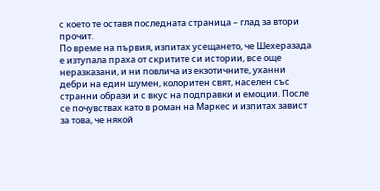с което те оставя последната страница – глад за втори прочит.
По време на първия, изпитах усещането, че Шехеразада е изтупала праха от скритите си истории, все още неразказани, и ни повлича из екзотичните, уханни дебри на един шумен, колоритен свят, населен със странни образи и с вкус на подправки и емоции. После се почувствах като в роман на Маркес и изпитах завист за това, че някой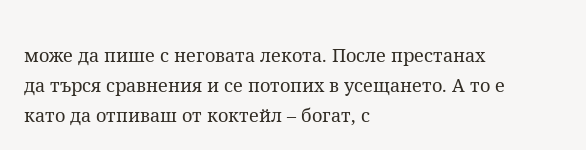може да пише с неговата лекота. После престанах да търся сравнения и се потопих в усещането. А то е като да отпиваш от коктейл – богат, с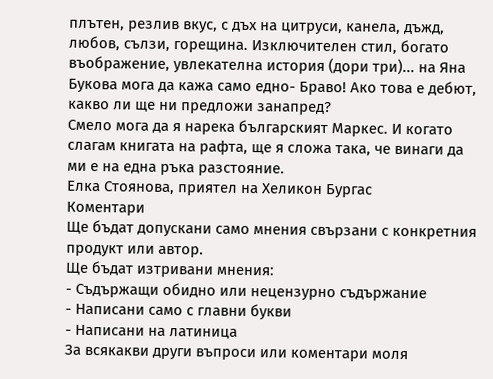плътен, резлив вкус, с дъх на цитруси, канела, дъжд, любов, сълзи, горещина. Изключителен стил, богато въображение, увлекателна история (дори три)... на Яна Букова мога да кажа само едно- Браво! Ако това е дебют, какво ли ще ни предложи занапред?
Смело мога да я нарека българският Маркес. И когато слагам книгата на рафта, ще я сложа така, че винаги да ми е на една ръка разстояние.
Елка Стоянова, приятел на Хеликон Бургас
Коментари
Ще бъдат допускани само мнения свързани с конкретния продукт или автор.
Ще бъдат изтривани мнения:
- Съдържащи обидно или нецензурно съдържание
- Написани само с главни букви
- Написани на латиница
За всякакви други въпроси или коментари моля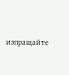изпращайте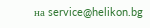на service@helikon.bg